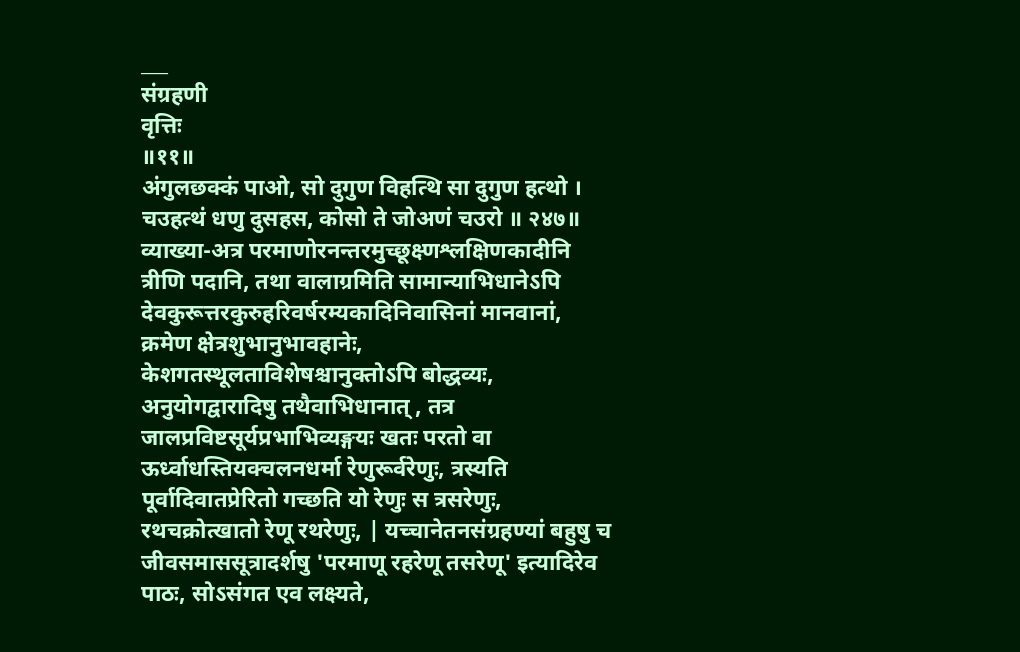___
संग्रहणी
वृत्तिः
॥११॥
अंगुलछक्कं पाओ, सो दुगुण विहत्थि सा दुगुण हत्थो ।
चउहत्थं धणु दुसहस, कोसो ते जोअणं चउरो ॥ २४७॥ व्याख्या-अत्र परमाणोरनन्तरमुच्छूक्ष्णश्लक्षिणकादीनि त्रीणि पदानि, तथा वालाग्रमिति सामान्याभिधानेऽपि देवकुरूत्तरकुरुहरिवर्षरम्यकादिनिवासिनां मानवानां, क्रमेण क्षेत्रशुभानुभावहानेः, केशगतस्थूलताविशेषश्चानुक्तोऽपि बोद्धव्यः, अनुयोगद्वारादिषु तथैवाभिधानात् , तत्र जालप्रविष्टसूर्यप्रभाभिव्यङ्गयः खतः परतो वा ऊर्ध्वाधस्तियक्चलनधर्मा रेणुरूर्वरेणुः, त्रस्यति पूर्वादिवातप्रेरितो गच्छति यो रेणुः स त्रसरेणुः, रथचक्रोत्खातो रेणू रथरेणुः, | यच्चानेतनसंग्रहण्यां बहुषु च जीवसमाससूत्रादर्शषु 'परमाणू रहरेणू तसरेणू' इत्यादिरेव पाठः, सोऽसंगत एव लक्ष्यते,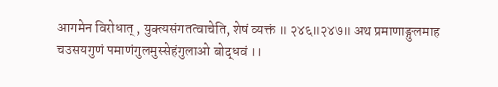आगमेन विरोधात् , युक्त्यसंगतत्वाचेति, शेषं व्यक्तं ॥ २४६॥२४७॥ अथ प्रमाणाङ्गुलमाह
चउसयगुणं पमाणंगुलमुस्सेहंगुलाओ बोद्धवं ।।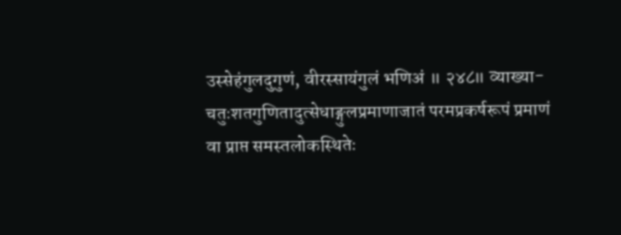उस्सेहंगुलदुगुणं, वीरस्सायंगुलं भणिअं ॥ २४८॥ व्याख्या-चतुःशतगुणितादुत्सेधाङ्गुलप्रमाणाजातं परमप्रकर्षरूपं प्रमाणं वा प्राप्त समस्तलोकस्थितेः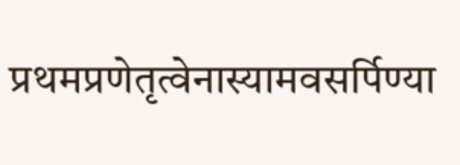प्रथमप्रणेतृत्वेनास्यामवसर्पिण्या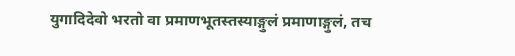युगादिदेवो भरतो वा प्रमाणभूतस्तस्याङ्गुलं प्रमाणाङ्गुलं, तच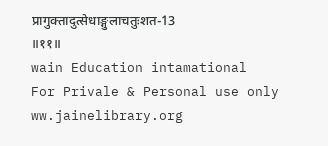प्रागुक्तादुत्सेधाङ्गुलाचतुःशत-13
॥११॥
wain Education intamational
For Privale & Personal use only
ww.jainelibrary.org